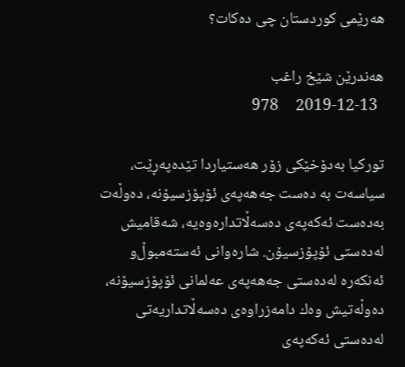هەرێمی كوردستان چی دەكات؟

هەندرێن شێخ راغب
  2019-12-13     978

توركیا بەدۆخێكی زۆر هەستیاردا تێدەپەڕێت، سیاسەت بە دەست جەهەپەی ئۆپۆزسیۆنە، دەوڵەت بەدەست ئەكەپەی دەسەڵاتدارەوەیە، شەقامیش لەدەستی ئۆپۆزسیۆن. شارەوانی ئەستەمبوڵ‌و ئەنكەرە لەدەستی جەهەپەی عەلمانی ئۆپۆزسیۆنە، دەوڵەتیش وەك دامەزراوەی دەسەڵاتداریەتی لەدەستی ئەكەپەی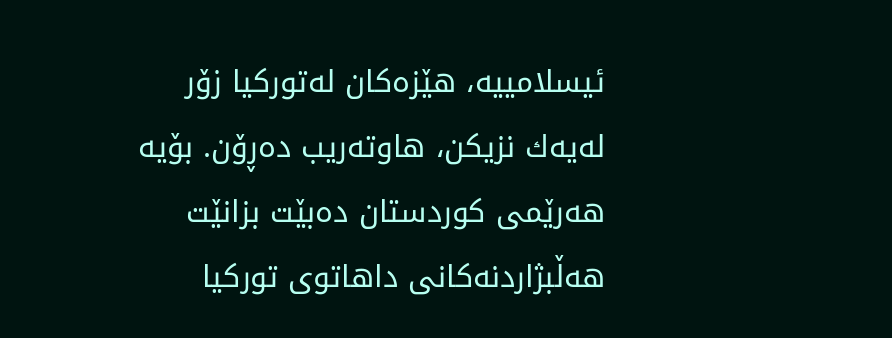ئیسلامییە، هێزەكان لەتوركیا زۆر لەیەك نزیكن، هاوتەریب دەڕۆن. بۆیە هەرێمی كوردستان دەبێت بزانێت هەڵبژاردنەكانی داهاتوی توركیا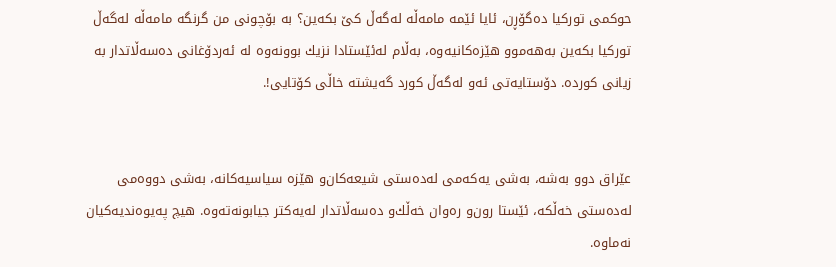حوكمی توركیا دەگۆڕن، ئایا ئێمە مامەڵە لەگەڵ كێ بكەین؟ بە بۆچونی من گرنگە مامەڵە لەگەڵ توركیا بكەین بەهەموو هێزەكانیەوە، بەڵام لەئێستادا نزیك بوونەوە لە ئەردۆغانی دەسەڵاتدار بە زیانی كوردە. دۆستایەتی ئەو لەگەڵ كورد گەیشتە خاڵی كۆتایی!.


عێراق دوو بەشە، بەشی یەكەمی لەدەستی شیعەكان‌و هێزە سیاسیەكانە، بەشی دووەمی لەدەستی خەڵكە، ئێستا رون‌و رەوان خەڵك‌و دەسەڵاتدار لەیەكتر جیابونەتەوە. هیچ پەیوەندیەكیان نەماوە.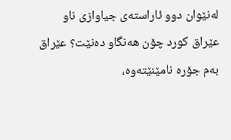لەنێوان دوو ئاراستەی جیاوازی ناو عێراق كورد چۆن هەنگاو دەنێت؟ عێراق بەم جۆرە نامێنێتەوە،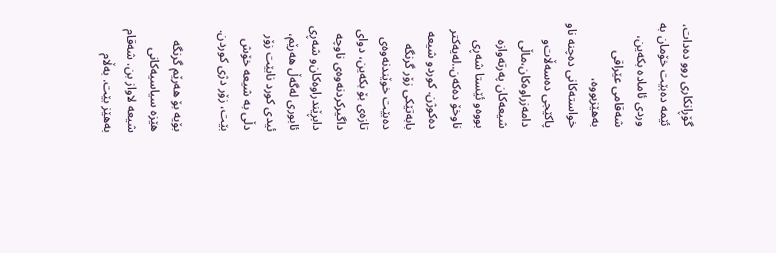گۆڕانكاری روو دەدات، ئێمە دەبێت خۆمان بە وردی ئامادە بكەین، شەقامی عێراقی بەهێزبووە، خواستەكانی دەچنە ناو پاكێجی دەسەڵات‌و دامەزراوەكان،ماڵی شیعەكان پەرتەوازە بووەو ئێستا شەڕی ناوخۆ دەكەن..لەیەكتر دەكوژن. كورد‌و شیعە بابەتێكی زۆر گرنگە دەبێت خوێندنەوەی تازەی بۆ بكەین، دوای داگیركردنەوەی ناوچە دابڕێندراوەكان‌و شەڕی ئابوری لەگەڵ هەرێم، ئیدی كورد نابێت زۆر دڵی بە شیعە خۆش بێت، زۆر دژی كوردن.

بۆیە بۆ هەرێم گرنگە هێزە سیاسیەكانی شیعە لاواز بن. شەقام بەهێز بێت. بەڵام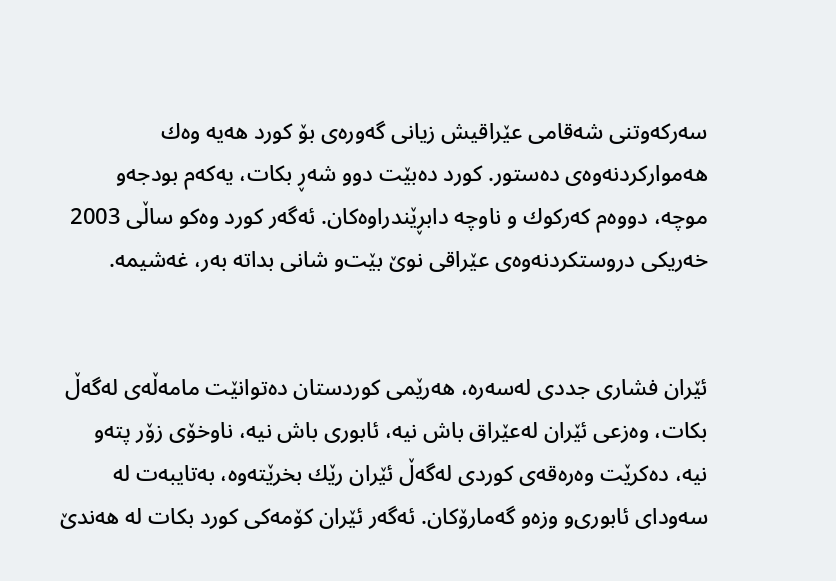سەركەوتنی شەقامی عێراقیش زیانی گەورەی بۆ كورد هەیە وەك هەمواركردنەوەی دەستور. كورد دەبێت دوو شەڕ بكات، یەكەم بودجەو موچە، دووەم كەركوك و ناوچە دابڕێندراوەكان. ئەگەر كورد وەكو ساڵی 2003 خەریكی دروستكردنەوەی عێراقی نوێ بێت‌و شانی بداتە بەر، غەشیمە.


ئێران فشاری جددی لەسەرە، هەرێمی كوردستان دەتوانێت مامەڵەی لەگەڵ بكات، وەزعی ئێران لەعێراق باش نیە، ئابوری باش نیە، ناوخۆی زۆر پتەو نیە، دەكرێت وەرەقەی كوردی لەگەڵ ئێران رێك بخرێتەوە، بەتایبەت لە سەودای ئابوری‌و وزەو گەمارۆكان. ئەگەر ئێران كۆمەكی كورد بكات لە هەندێ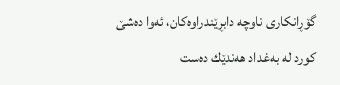گۆڕانكاری ناوچە دابڕێندراوەكان، ئەوا دەشێ كورد لە بەغداد هەندێك دەست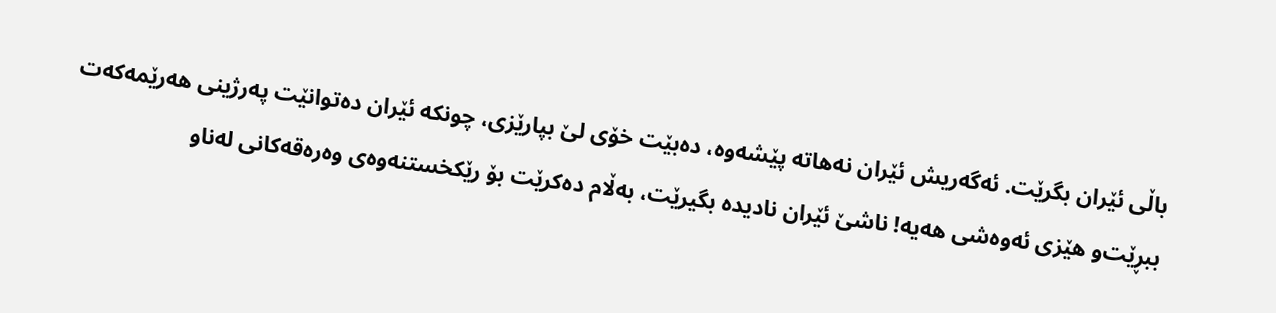باڵی ئێران بگرێت. ئەگەریش ئێران نەهاتە پێشەوە، دەبێت خۆی لێ بپارێزی، چونكە ئێران دەتوانێت پەرژینی هەرێمەكەت ببڕێت‌و هێزی ئەوەشی هەیە! ناشێ ئێران نادیدە بگیرێت، بەڵام دەكرێت بۆ رێكخستنەوەی وەرەقەكانی لەناو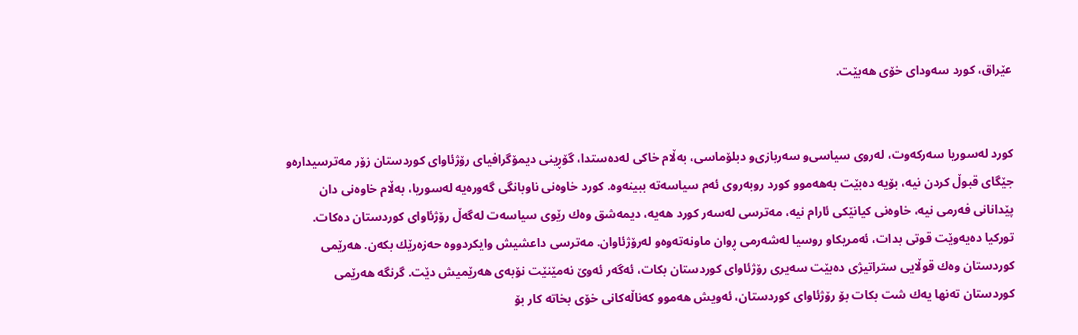عێراق، كورد سەودای خۆی هەبێت.


كورد لەسوریا سەركەوت، لەروی سیاسی‌و سەربازی‌و دبلۆماسی، بەڵام خاكی لەدەستدا، گۆڕینی دیمۆگرافیای رۆژئاوای كوردستان زۆر مەترسیدارەو جێگای قبوڵ كردن نیە، بۆیە دەبێت بەهەموو كورد روبەروی ئەم سیاسەتە ببینەوە. كورد خاوەنی ناوبانگی گەورەیە لەسوریا، بەڵام خاوەنی دان پێدانانی فەرمی نیە، خاوەنی كیانێكی ئارام نیە، مەترسی لەسەر كورد هەیە، دیمەشق وەك رێوی سیاسەت لەگەڵ رۆژئاوای كوردستان دەكات. توركیا دەیەوێت قوتی بدات، ئەمریكا‌و روسیا لەشەرمی ڕوان ماونەتەوەو لەرۆژئاوان. مەترسی داعشیش وایكردووە حەزەرێك بكەن. هەرێمی كوردستان وەك قوڵایی ستراتیژی دەبێت سەیری رۆژئاوای كوردستان بكات، ئەگەر ئەوێ نەمێنێت نۆبەی هەرێمیش دێت. گرنگە هەرێمی كوردستان تەنها یەك شت بكات بۆ رۆژئاوای كوردستان، ئەویش هەموو كەناڵەكانی خۆی بخاتە كار بۆ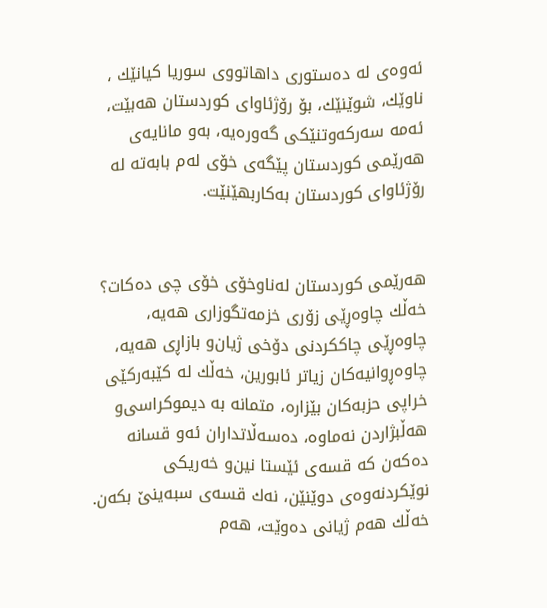ئەوەی لە دەستوری داهاتووی سوریا كیانێك ، ناوێك، شوێنێك، بۆ رۆژئاوای كوردستان هەبێت، ئەمە سەركەوتنێكی گەورەیە، بەو مانایەی هەرێمی كوردستان پێگەی خۆی لەم بابەتە لە رۆژئاوای كوردستان بەكاربهێنێت.


هەرێمی كوردستان لەناوخۆی خۆی چی دەكات؟ خەڵك چاوەڕێی زۆری خزمەتگوزاری هەیە، چاوەڕێی چاككردنی دۆخی ژیان‌و بازاڕی هەیە، چاوەڕوانیەكان زیاتر ئابورین، خەڵك لە كێبەركێی خراپی حزبەكان بێزارە، متمانە بە دیموكراسی‌و هەڵبژاردن نەماوە، دەسەڵاتداران ئەو قسانە دەكەن كە قسەی ئێستا نین‌و خەریكی نوێكردنەوەی دوێنێن، نەك قسەی سبەینێ بكەن. خەڵك هەم ژیانی دەوێت، هەم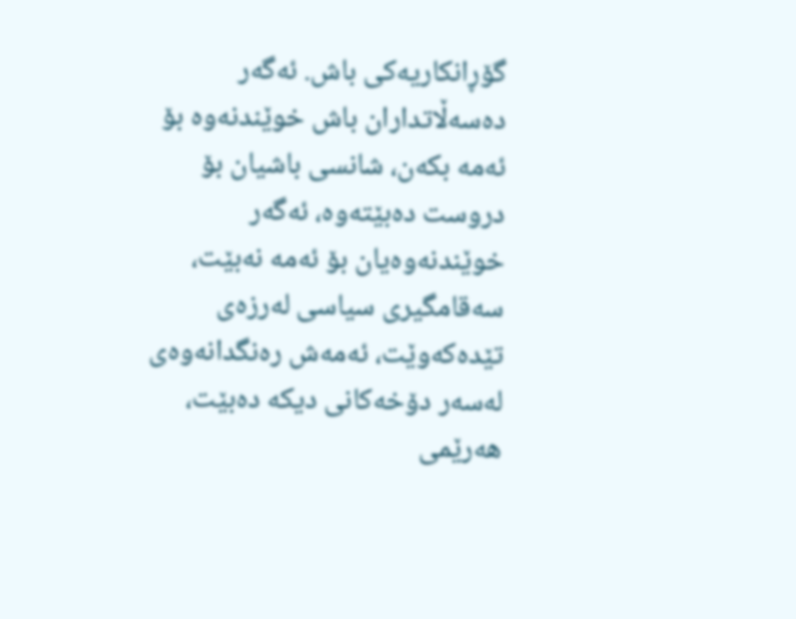گۆڕانكاریەكی باش. ئەگەر دەسەڵاتداران باش خوێندنەوە بۆ ئەمە بكەن، شانسی باشیان بۆ دروست دەبێتەوە، ئەگەر خوێندنەوەیان بۆ ئەمە نەبێت، سەقامگیری سیاسی لەرزەی تێدەكەوێت، ئەمەش رەنگدانەوەی لەسەر دۆخەكانی دیكە دەبێت، هەرێمی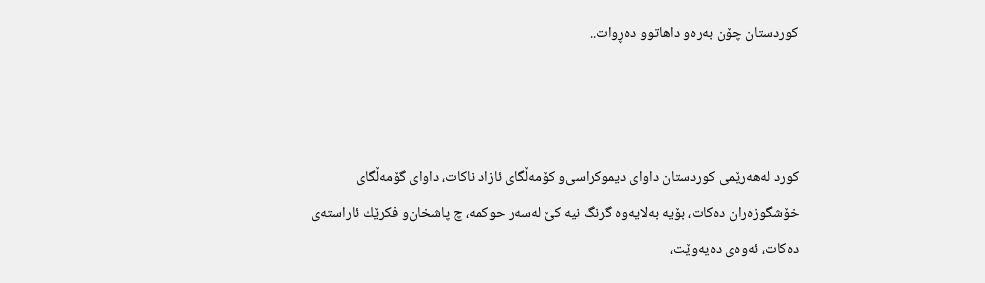كوردستان چۆن بەرەو داهاتوو دەڕوات..



كورد لەهەرێمی كوردستان داوای دیموكراسی‌و كۆمەڵگای ئازاد ناكات، داوای گۆمەڵگای خۆشگوزەران دەكات، بۆیە بەلایەوە گرنگ نیە كێ لەسەر حوكمە، چ پاشخان‌و فكرێك ئاراستەی دەكات، ئەوەی دەیەوێت،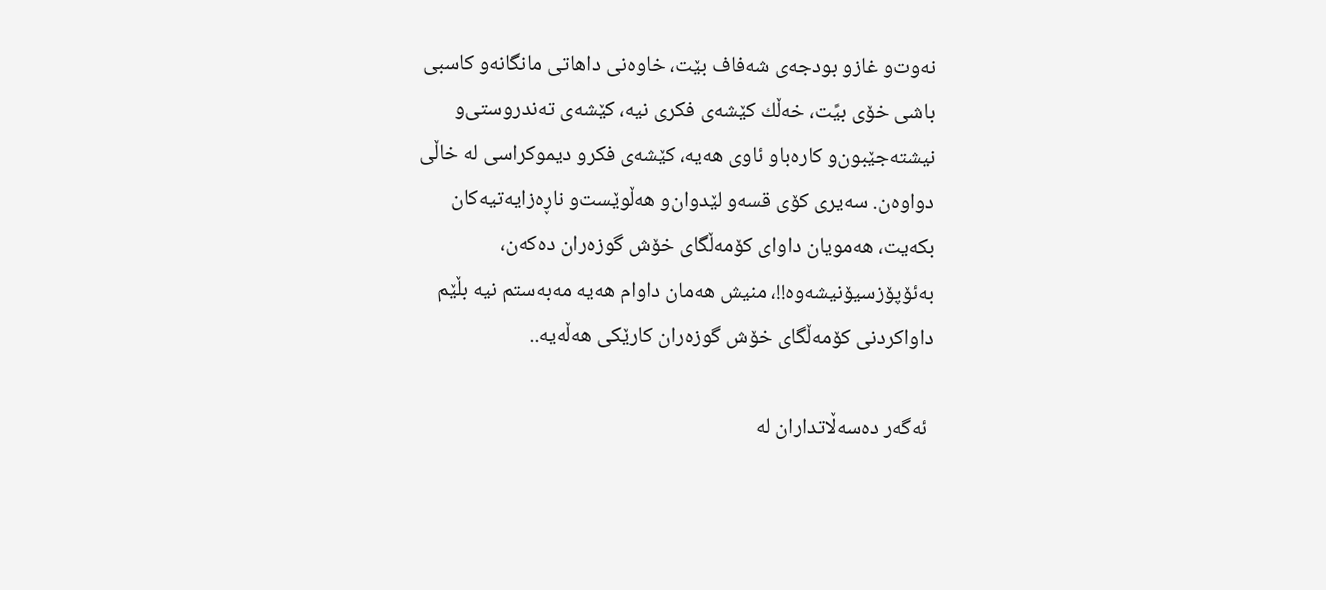نەوت‌و غازو بودجەی شەفاف بێت، خاوەنی داهاتی مانگانە‌و كاسبی باشی خۆی بیًت، خەڵك كێشەی فكری نیە، كێشەی تەندروستی‌و نیشتەجێبون‌و كارەبا‌و ئاوی هەیە، كێشەی فكرو دیموكراسی لە خاڵی دواوەن. سەیری كۆی قسە‌و لێدوان‌و هەڵوێست‌و ناڕەزایەتیەكان بكەیت، هەمویان داوای كۆمەڵگای خۆش گوزەران دەكەن، بەئۆپۆزسیۆنیشەوە!!، منیش هەمان داوام هەیە مەبەستم نیە بڵێم داواكردنی كۆمەڵگای خۆش گوزەران كارێكی هەڵەیە..

 ئەگەر دەسەڵاتداران لە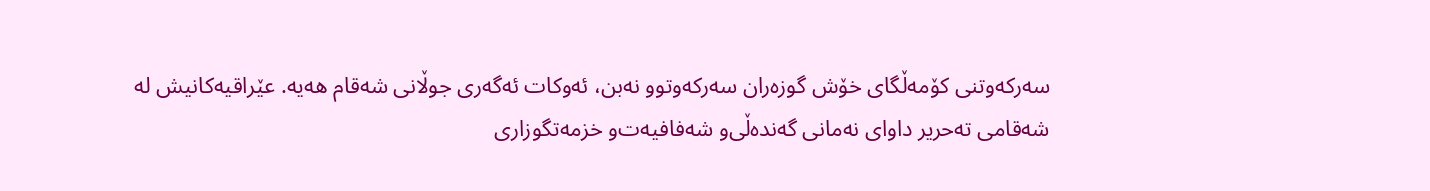سەركەوتنی كۆمەڵگای خۆش گوزەران سەركەوتوو نەبن، ئەوكات ئەگەری جوڵانی شەقام هەیە. عێراقیەكانیش لە شەقامی تەحریر داوای نەمانی گەندەڵی‌و شەفافیەت‌و خزمەتگوزاری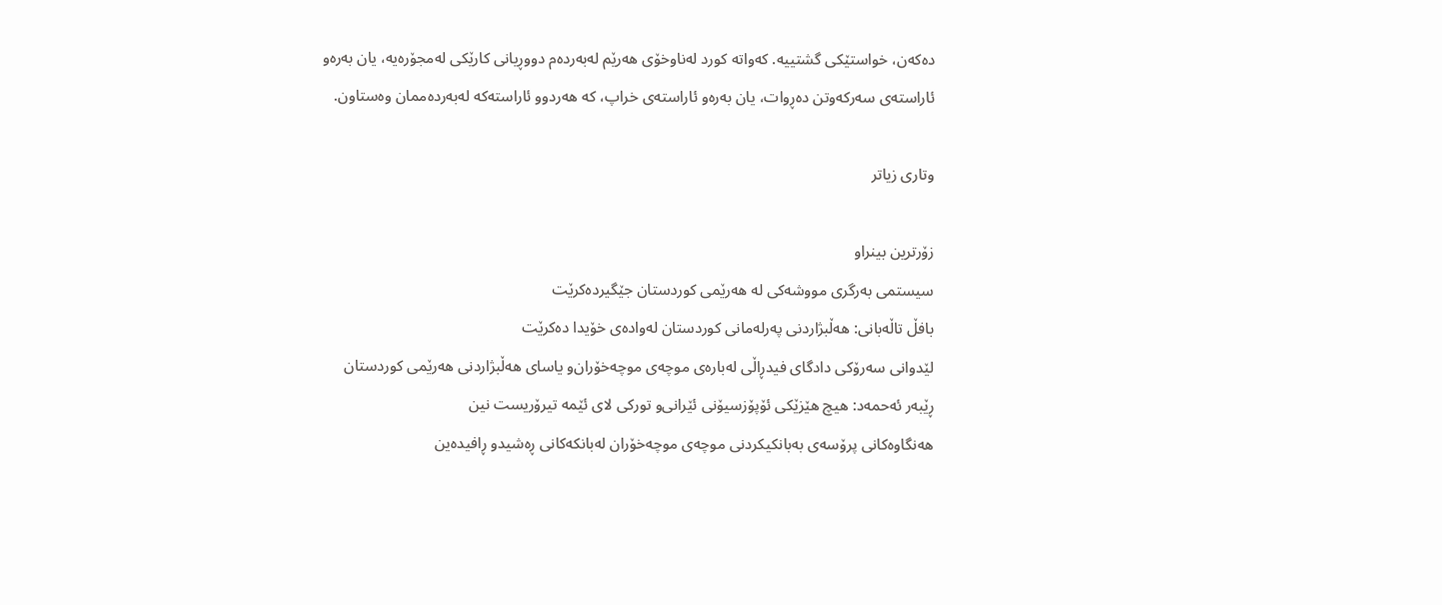دەكەن، خواستێكی گشتییە. كەواتە كورد لەناوخۆی هەرێم لەبەردەم دووڕیانی كارێكی لەمجۆرەیە، یان بەرەو ئاراستەی سەركەوتن دەڕوات، یان بەرەو ئاراستەی خراپ، كە هەردوو ئاراستەكە لەبەردەممان وەستاون.

وتاری زیاتر

زۆرترین بینراو
سیستمی بەرگری مووشەکی لە هەرێمی کوردستان جێگیردەکرێت
بافڵ تاڵەبانی: هەڵبژاردنی پەرلەمانی كوردستان لەوادەی خۆیدا دەكرێت
لێدوانی‌ سەرۆكی دادگای فیدڕاڵی‌ لەبارەی موچەی موچەخۆران‌و یاسای هەڵبژاردنی هەرێمی كوردستان
ڕێبه‌ر ئه‌حمه‌د: هیچ هێزێكى ئۆپۆزسیۆنى ئێرانى‌و توركى لاى ئێمه‌ تیرۆریست نین
هه‌نگاوه‌كانی‌ پرۆسه‌ی‌ به‌بانكیكردنی‌ موچه‌ی‌ موچه‌خۆران لەبانکه‌كانی ڕەشیدو ڕافیدەین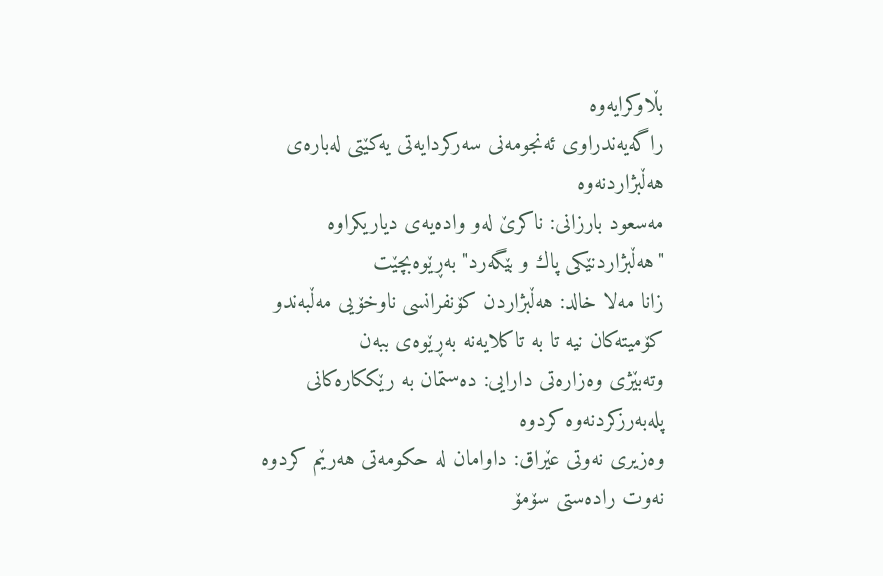بڵاوكرایه‌وه‌
راگەیەندراوی‌ ئەنجومەنی سەرکردایەتی یەکێتی لەبارەی هەڵبژاردنه‌وه‌
مەسعود بارزانی: ناكرێ لەو وادەیەی دیاریكراوە "هەڵبژاردنێكی پاك و بێگەرد" بەڕێوەبچێت
زانا مه‌لا خالد: هه‌ڵبژاردن كۆنفرانسی ناوخۆیی مه‌ڵبه‌ندو كۆمیته‌كان نیه‌ تا به‌ تاكلایه‌نه‌ به‌ڕێوه‌ی ببه‌ن
وتەبێژی وەزارەتی دارایی: دەستمان بە رێککارەکانی پلەبەرزکردنەوە کردوە
وەزیری نەوتی عێراق: داوامان لە حكومەتی هەرێم كردوە نەوت رادەستی سۆمۆ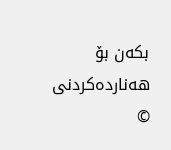بكەن بۆ هەناردەكردنی
©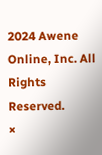2024 Awene Online, Inc. All Rights Reserved.
×